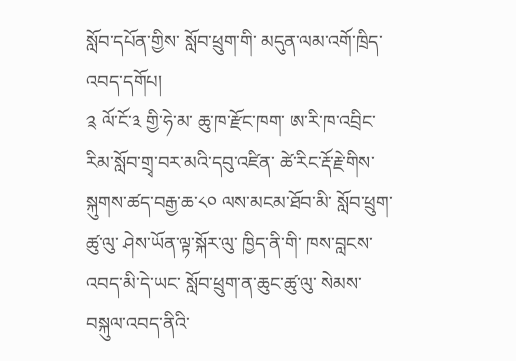སློབ་དཔོན་གྱིས་ སློབ་ཕྲུག་གི་ མདུན་ལམ་འགོ་ཁྲིད་འབད་དགོཔ།
༉ ལོ་ངོ་༣ གྱི་ཧེ་མ་ ཆུ་ཁ་རྫོང་ཁག་ ཨ་རི་ཁ་འབྲིང་རིམ་སློབ་གྲྭ་བར་མའི་དབུ་འཛིན་ ཚེ་རིང་རྡོ་རྗེ་གིས་ སྐུགས་ཚད་བརྒྱ་ཆ་༨༠ ལས་མངམ་ཐོབ་མི་ སློབ་ཕྲུག་ཚུ་ལུ་ ཤེས་ཡོན་ལྟ་སྐོར་ལུ་ ཁྱིད་ནི་གི་ ཁས་བླངས་འབད་མི་དེ་ཡང་ སློབ་ཕྲུག་ན་ཆུང་ཚུ་ལུ་ སེམས་བསྐུལ་འབད་ནིའི་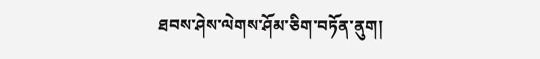ཐབས་ཤེས་ལེགས་ཤོམ་ཅིག་བཏོན་ནུག།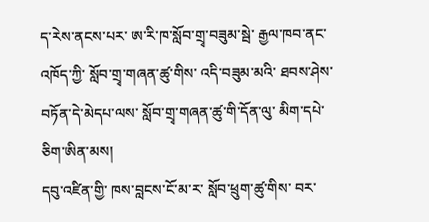ད་རེས་ནངས་པར་ ཨ་རི་ཁ་སློབ་གྲྭ་བཟུམ་སྦེ་ རྒྱལ་ཁབ་ནང་འཁོད་ཀྱི་ སློབ་གྲྭ་གཞན་ཚུ་གིས་ འདི་བཟུམ་མའི་ ཐབས་ཤེས་བཏོན་དེ་མེདཔ་ལས་ སློབ་གྲྭ་གཞན་ཚུ་གི་དོན་ལུ་ མིག་དཔེ་ཅིག་ཨིན་མས།
དབུ་འཛིན་གྱི་ ཁས་བླངས་ངོ་མ་ར་ སློབ་ཕྲུག་ཚུ་གིས་ བར་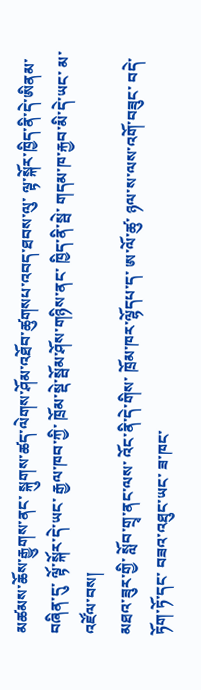མཚམས་ཆོས་རྒྱུགས་ནང་ སྐུགས་ཚད་ལེགས་ཤོམ་འཐོབ་ཚུགསཔ་འབད་ཐབས་ལུ་ ལྟ་སྐོར་ཁྱིད་ནི་དེ་ཨིནམ་བཞིན་དུ་ ལྟོ་སྐོར་དེ་ཡང་ རྒྱལ་ཁབ་ཀྱི་ ཁྲོམ་སྡེ་སྦོམ་ཤོས་གཉིས་ནང་ ཁྱིད་ནི་སྦེ་ གདམ་ཁ་རྐྱབ་མི་དེ་ཡང་ མ་འཛོལ་བས།
མཐའ་ཟུར་གྱི་ སློབ་གྲྭ་ནང་ལས་ འོང་ནི་དེ་གིས་ ཁྲོམ་ཁར་ལྷོདཔ་ད་ ཨ་ལོ་ཚུ་ ཉལ་ས་ལས་འགོ་བཟུང་ བདེ་ཏོག་ཏོ་དང་ བཟའ་འཐུང་ཡང་ ཟ་ཁང་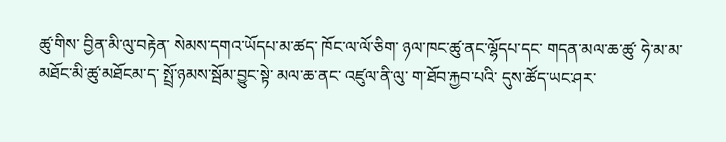ཚུ་གིས་ བྱིན་མི་ལུ་བརྟེན་ སེམས་དགའ་ཡོདཔ་མ་ཚད་ ཁོང་ལ་ལོ་ཅིག་ ཉལ་ཁང་ཚུ་ནང་ལྷོདཔ་དང་ གདན་མལ་ཆ་ཚུ་ ཧེ་མ་མ་མཐོང་མི་ཚུ་མཐོངམ་ད་ སྤྲོ་ཉམས་སྦོམ་བྱུང་སྟེ་ མལ་ཆ་ནང་ འཛུལ་ནི་ལུ་ ག་ཐོབ་རྐྱབ་པའི་ དུས་ཚོད་ཡང་ཤར་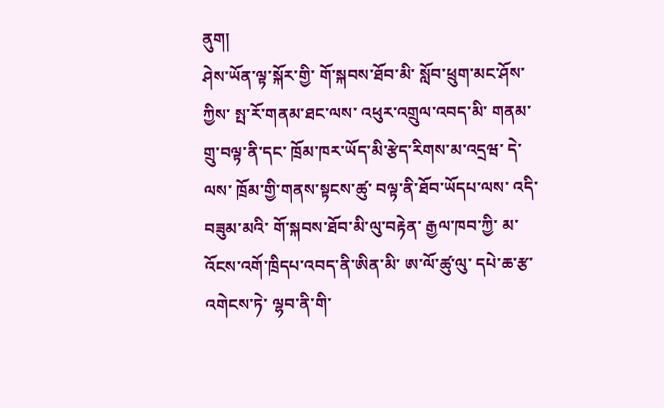ནུག།
ཤེས་ཡོན་ལྟ་སྐོར་གྱི་ གོ་སྐབས་ཐོབ་མི་ སློབ་ཕྲུག་མང་ཤོས་ཀྱིས་ སྤ་རོ་གནམ་ཐང་ལས་ འཕུར་འགྲུལ་འབད་མི་ གནམ་གྲུ་བལྟ་ནི་དང་ ཁྲོམ་ཁར་ཡོད་མི་རྩེད་རིགས་མ་འདྲཝ་ དེ་ལས་ ཁྲོམ་གྱི་གནས་སྟངས་ཚུ་ བལྟ་ནི་ཐོབ་ཡོདཔ་ལས་ འདི་བཟུམ་མའི་ གོ་སྐབས་ཐོབ་མི་ལུ་བརྟེན་ རྒྱལ་ཁབ་ཀྱི་ མ་འོངས་འགོ་ཁྲིདཔ་འབད་ནི་ཨིན་མི་ ཨ་ལོ་ཚུ་ལུ་ དཔེ་ཆ་རྩ་འགེངས་ཏེ་ ལྷབ་ནི་གི་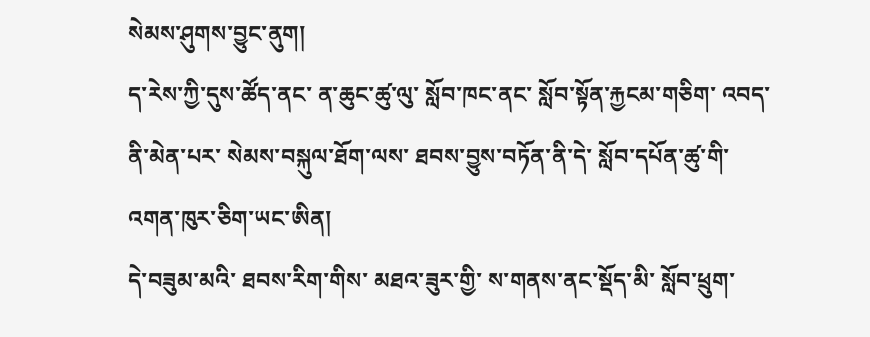སེམས་ཤུགས་བྱུང་ནུག།
ད་རེས་ཀྱི་དུས་ཚོད་ནང་ ན་ཆུང་ཚུ་ལུ་ སློབ་ཁང་ནང་ སློབ་སྟོན་རྐྱངམ་གཅིག་ འབད་ནི་མེན་པར་ སེམས་བསྐུལ་ཐོག་ལས་ ཐབས་བྱུས་བཏོན་ནི་དེ་ སློབ་དཔོན་ཚུ་གི་ འགན་ཁུར་ཅིག་ཡང་ཨིན།
དེ་བཟུམ་མའི་ ཐབས་རིག་གིས་ མཐའ་ཟུར་གྱི་ ས་གནས་ནང་སྡོད་མི་ སློབ་ཕྲུག་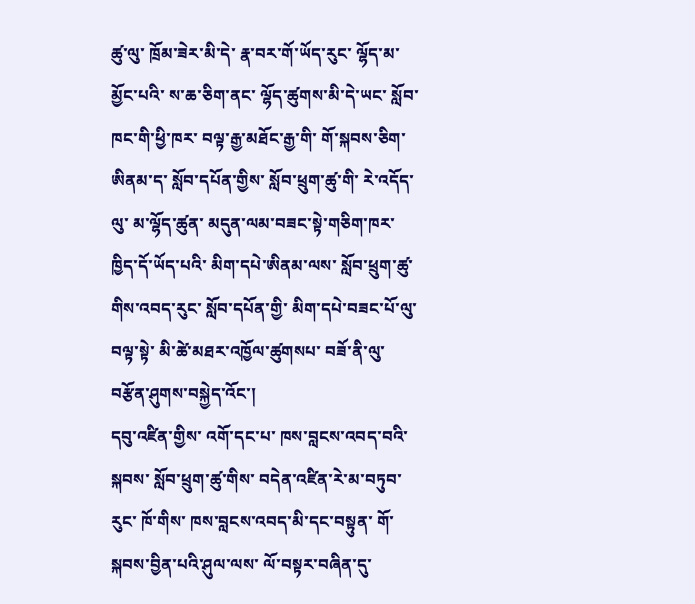ཚུ་ལུ་ ཁྲོམ་ཟེར་མི་དེ་ རྣ་བར་གོ་ཡོད་རུང་ ལྷོད་མ་མྱོང་པའི་ ས་ཆ་ཅིག་ནང་ ལྷོད་ཚུགས་མི་དེ་ཡང་ སློབ་ཁང་གི་ཕྱི་ཁར་ བལྟ་རྒྱ་མཐོང་རྒྱ་གི་ གོ་སྐབས་ཅིག་ཨིནམ་ད་ སློབ་དཔོན་གྱིས་ སློབ་ཕྲུག་ཚུ་གི་ རེ་འདོད་ལུ་ མ་ལྷོད་ཚུན་ མདུན་ལམ་བཟང་སྟེ་གཅིག་ཁར་ ཁྱིད་དོ་ཡོད་པའི་ མིག་དཔེ་ཨིནམ་ལས་ སློབ་ཕྲུག་ཚུ་གིས་འབད་རུང་ སློབ་དཔོན་གྱི་ མིག་དཔེ་བཟང་པོ་ལུ་བལྟ་སྟེ་ མི་ཚེ་མཐར་འཁྱོལ་ཚུགསཔ་ བཟོ་ནི་ལུ་ བརྩོན་ཤུགས་བསྐྱེད་འོང་།
དབུ་འཛིན་གྱིས་ འགོ་དང་པ་ ཁས་བླངས་འབད་བའི་སྐབས་ སློབ་ཕྲུག་ཚུ་གིས་ བདེན་འཛིན་རེ་མ་བཏུབ་རུང་ ཁོ་གིས་ ཁས་བླངས་འབད་མི་དང་བསྟུན་ གོ་སྐབས་བྱིན་པའི་ཤུལ་ལས་ ལོ་བསྟར་བཞིན་དུ་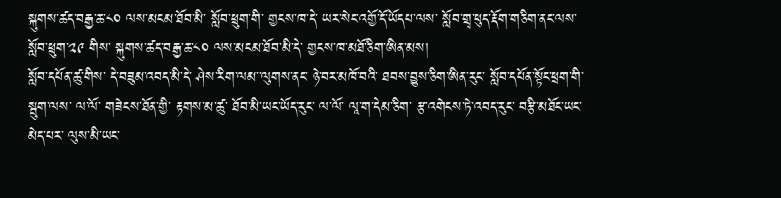སྐུགས་ཚད་བརྒྱ་ཆ་༨༠ ལས་མངམ་ཐོབ་མི་ སློབ་ཕྲུག་གི་ གྱངས་ཁ་དེ་ ཡར་སེང་འགྱོ་དོ་ཡོདཔ་ལས་ སློབ་གྲྭ་ཕུད་རྡོག་གཅིག་ནང་ལས་ སློབ་ཕྲུག་༢༩ གིས་ སྐུགས་ཚད་བརྒྱ་ཆ་༨༠ ལས་མངམ་ཐོབ་མི་དེ་ གྱངས་ཁ་མཐོ་ཅིག་ཨིན་མས།
སློབ་དཔོན་ཚུ་གིས་ དེ་བཟུམ་འབད་མི་དེ་ ཤེས་རིག་ལམ་་ལུགས་ནང་ ཉེ་བར་མཁོ་བའི་ ཐབས་བྱུས་ཅིག་ཨིན་རུང་ སློབ་དཔོན་སྟོང་ཕྲག་གི་སྦུག་ལས་ ལ་ལོ་ གཟེངས་ཐོན་གྱི་ རྟགས་མ་ཚུ་ ཐོབ་མི་ཡང་ཡོད་རུང་ ལ་ལོ་ ལཱ་ག་དེམ་ཅིག་ རྩ་འགེངས་ཏེ་འབད་རུང་ བརྩི་མཐོང་ཡང་མེད་པར་ ལུས་མི་ཡང་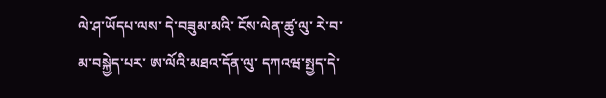ལེ་ཤ་ཡོདཔ་ལས་ དེ་བཟུམ་མའི་ ངོས་ལེན་ཚུ་ལུ་ རེ་བ་མ་བསྐྱེད་པར་ ཨ་ལོའི་མཐའ་དོན་ལུ་ དཀའཝ་སྤྱད་དེ་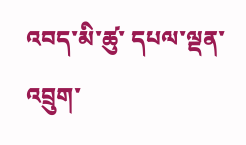འབད་མི་ཚུ་ དཔལ་ལྡན་འབྲུག་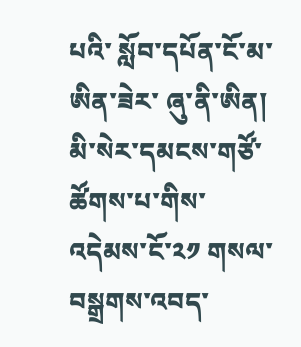པའི་ སློབ་དཔོན་ངོ་མ་ཨིན་ཟེར་ ཞུ་ནི་ཨིན།
མི་སེར་དམངས་གཙོ་ཚོགས་པ་གིས་ འདེམས་ངོ་༢༡ གསལ་བསྒྲགས་འབད་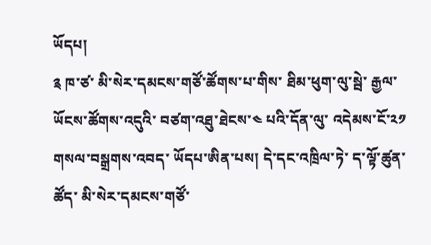ཡོདཔ།
༉ ཁ་ཙ་ མི་སེར་དམངས་གཙོ་ཚོགས་པ་གིས་ ཐིམ་ཕུག་ལུ་སྦེ་ རྒྱལ་ཡོངས་ཚོགས་འདུའི་ བཙག་འཐུ་ཐེངས་༤ པའི་དོན་ལུ་ འདེམས་ངོ་༢༡ གསལ་བསྒྲགས་འབད་ ཡོདཔ་ཨིན་པས། དེ་དང་འཁྲིལ་ཏེ་ ད་ལྟོ་ཚུན་ཚོད་ མི་སེར་དམངས་གཙོ་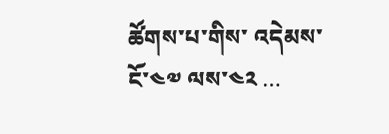ཚོགས་པ་གིས་ འདེམས་ངོ་༤༧ ལས་༤༢ …